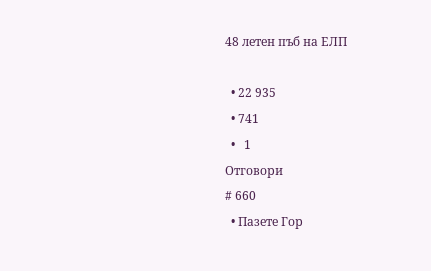48 летен пъб на ЕЛП

  • 22 935
  • 741
  •   1
Отговори
# 660
  • Пазете Гор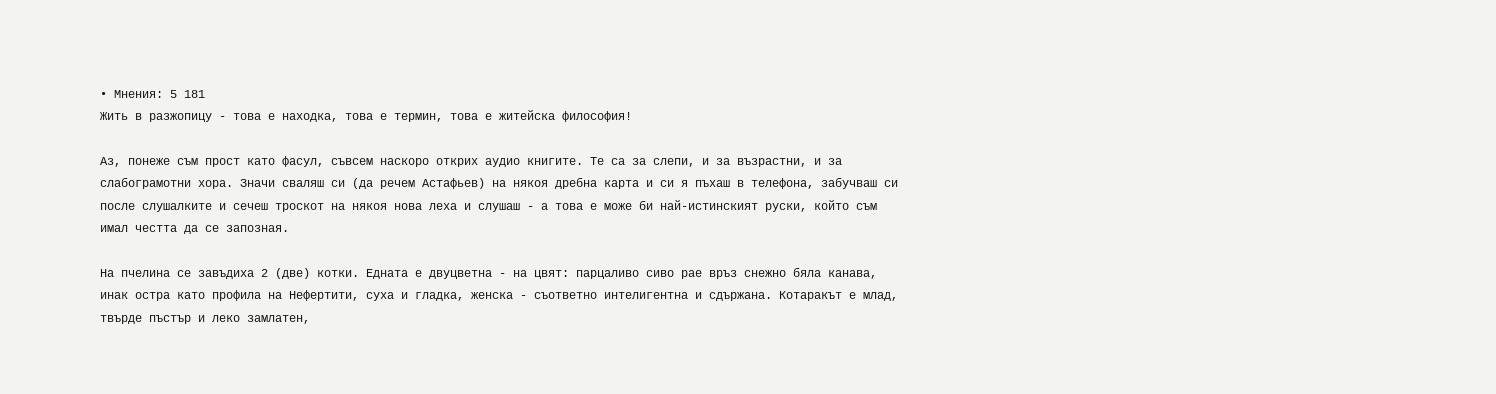• Мнения: 5 181
Жить в разжопицу - това е находка, това е термин, това е житейска философия!

Аз, понеже съм прост като фасул, съвсем наскоро открих аудио книгите. Те са за слепи, и за възрастни, и за слабограмотни хора. Значи сваляш си (да речем Астафьев) на някоя дребна карта и си я пъхаш в телефона, забучваш си после слушалките и сечеш троскот на някоя нова леха и слушаш - а това е може би най-истинският руски, който съм имал честта да се запозная.

На пчелина се завъдиха 2 (две) котки. Едната е двуцветна - на цвят: парцаливо сиво рае връз снежно бяла канава, инак остра като профила на Нефертити, суха и гладка, женска - съответно интелигентна и сдържана. Котаракът е млад, твърде пъстър и леко замлатен,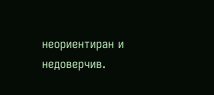неориентиран и недоверчив.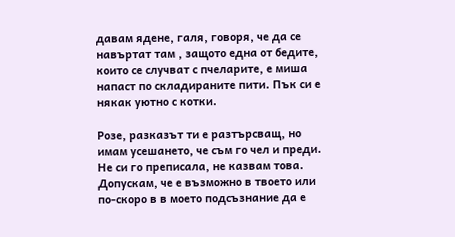давам ядене, галя, говоря, че да се навъртат там , защото една от бедите, които се случват с пчеларите, е миша напаст по складираните пити. Пък си е някак уютно с котки.

Розе, разказът ти е разтърсващ, но имам усешането, че съм го чел и преди. Не си го преписала, не казвам това. Допускам, че е възможно в твоето или по-скоро в в моето подсъзнание да е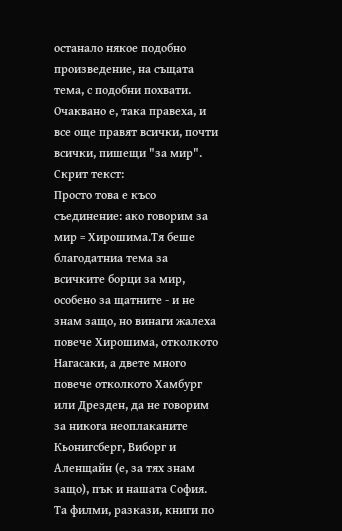останало някое подобно произведение, на същата тема, с подобни похвати. Очаквано е, така правеха, и все още правят всички, почти всички, пишещи "за мир".
Скрит текст:
Просто това е късо съединение: ако говорим за мир = Хирошима.Тя беше благодатниа тема за всичките борци за мир, особено за щатните - и не знам защо, но винаги жалеха повече Хирошима, отколкото Нагасаки, а двете много повече отколкото Хамбург или Дрезден, да не говорим за никога неоплаканите Кьонигсберг, Виборг и Аленщайн (е, за тях знам защо), пък и нашата София. Та филми, разкази, книги по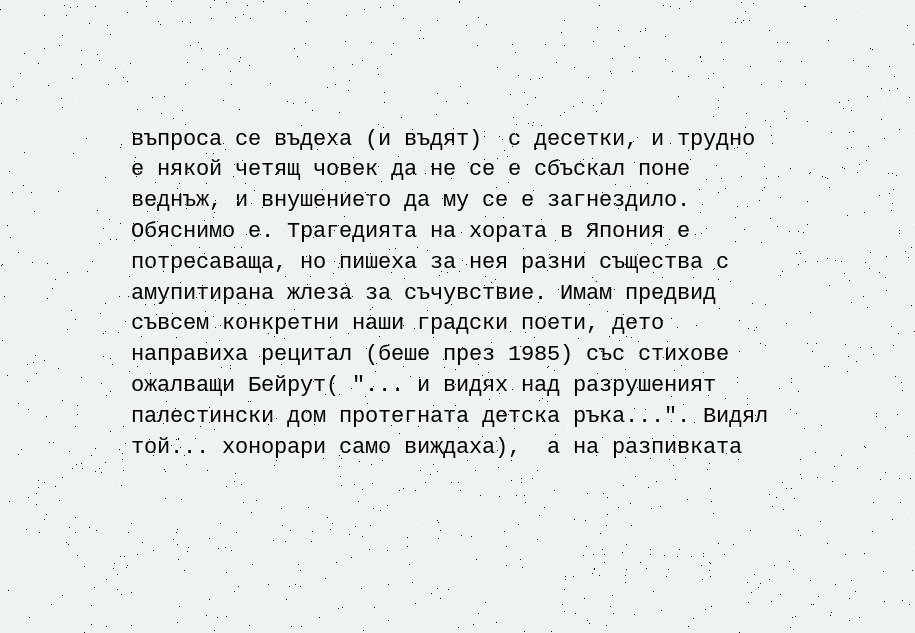въпроса се въдеха (и въдят)  с десетки, и трудно е някой четящ човек да не се е сбъскал поне веднъж, и внушението да му се е загнездило. Обяснимо е. Трагедията на хората в Япония е потресаваща, но пишеха за нея разни същества с амупитирана жлеза за съчувствие. Имам предвид съвсем конкретни наши градски поети, дето направиха рецитал (беше през 1985) със стихове ожалващи Бейрут( "... и видях над разрушеният палестински дом протегната детска ръка...". Видял той... хонорари само виждаха),  а на разпивката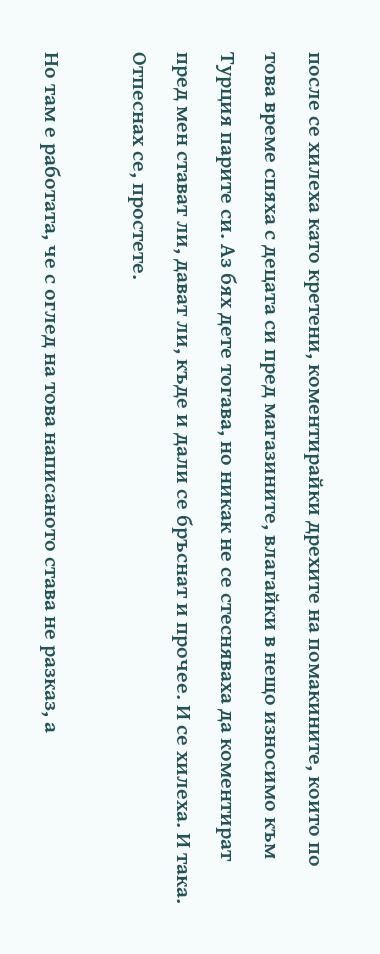после се хилеха като кретени, коментирайки дрехите на помакините, които по това време спяха с децата си пред магазините, влагайки в нещо износимо към Турция парите си. Аз бях дете тогава, но никак не се стесняваха да коментират пред мен стават ли, дават ли, къде и дали се бръснат и прочее. И се хилеха. И така. Отпеснах се, простете.

Но там е работата, че с оглед на това написаното става не разказ, а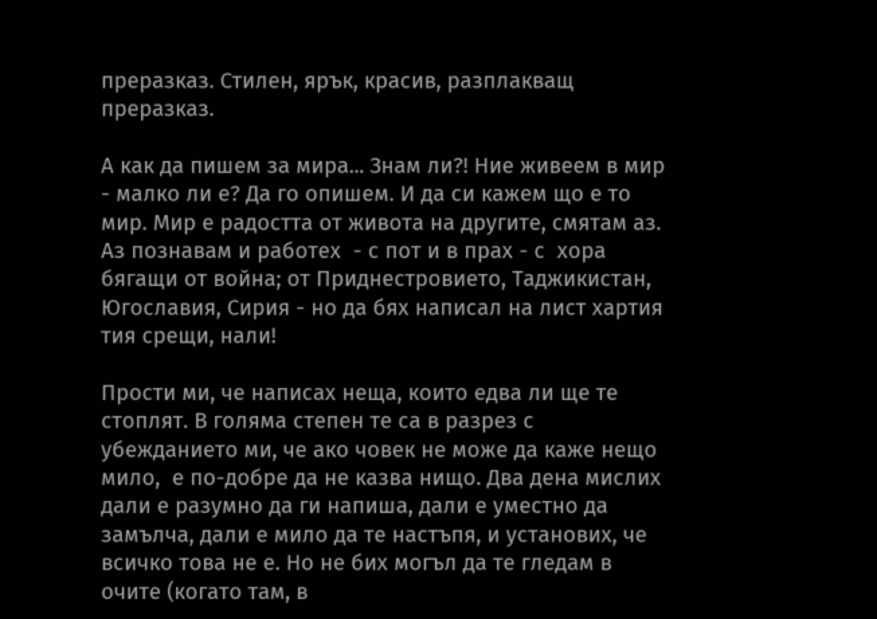преразказ. Стилен, ярък, красив, разплакващ    преразказ.

А как да пишем за мира... Знам ли?! Ние живеем в мир - малко ли е? Да го опишем. И да си кажем що е то мир. Мир е радостта от живота на другите, смятам аз. Аз познавам и работех  - с пот и в прах - с  хора бягащи от война; от Приднестровието, Таджикистан, Югославия, Сирия - но да бях написал на лист хартия тия срещи, нали!

Прости ми, че написах неща, които едва ли ще те стоплят. В голяма степен те са в разрез с убежданието ми, че ако човек не може да каже нещо мило,  е по-добре да не казва нищо. Два дена мислих дали е разумно да ги напиша, дали е уместно да замълча, дали е мило да те настъпя, и установих, че всичко това не е. Но не бих могъл да те гледам в очите (когато там, в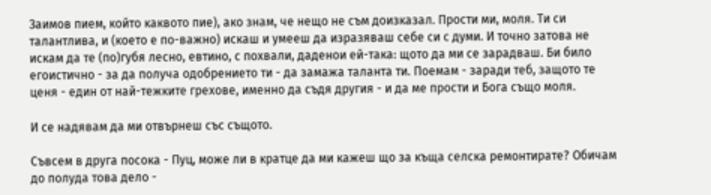Заимов пием, който каквото пие), ако знам, че нещо не съм доизказал. Прости ми, моля. Ти си талантлива, и (което е по-важно) искаш и умееш да изразяваш себе си с думи. И точно затова не искам да те (по)губя лесно, евтино, с похвали, даденои ей-така: щото да ми се зарадваш. Би било егоистично - за да получа одобрението ти - да замажа таланта ти. Поемам - заради теб, защото те ценя - един от най-тежките грехове, именно да съдя другия - и да ме прости и Бога също моля.

И се надявам да ми отвърнеш със същото.

Съвсем в друга посока - Пуц, може ли в кратце да ми кажеш що за къща селска ремонтирате? Обичам до полуда това дело -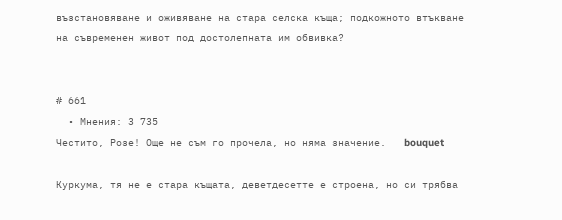възстановяване и оживяване на стара селска къща; подкожното втъкване на съвременен живот под достолепната им обвивка?


# 661
  • Мнения: 3 735
Честито, Розе! Още не съм го прочела, но няма значение.   bouquet

Куркума, тя не е стара къщата, деветдесетте е строена, но си трябва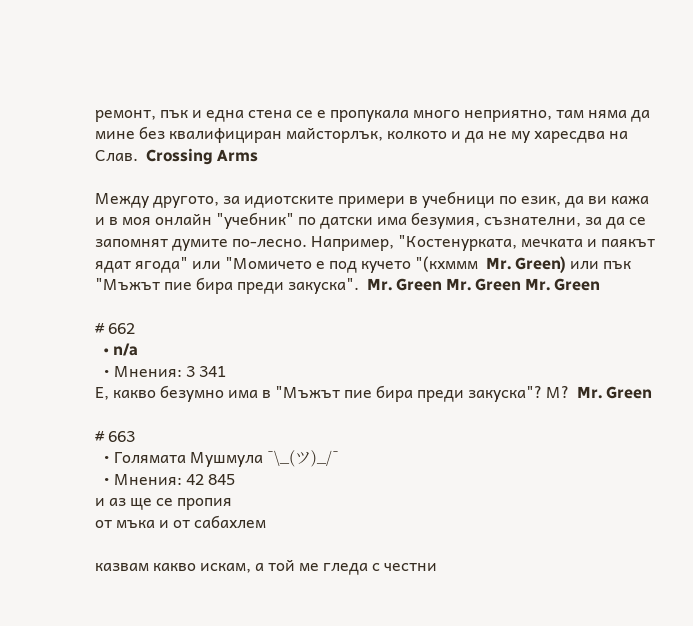ремонт, пък и една стена се е пропукала много неприятно, там няма да мине без квалифициран майсторлък, колкото и да не му харесдва на Слав.  Crossing Arms

Между другото, за идиотските примери в учебници по език, да ви кажа и в моя онлайн "учебник" по датски има безумия, съзнателни, за да се запомнят думите по-лесно. Например, "Костенурката, мечката и паякът ядат ягода" или "Момичето е под кучето "(кхммм  Mr. Green) или пък "Мъжът пие бира преди закуска".  Mr. Green Mr. Green Mr. Green

# 662
  • n/a
  • Мнения: 3 341
Е, какво безумно има в "Мъжът пие бира преди закуска"? М?  Mr. Green

# 663
  • Голямата Мушмула ¯\_(ツ)_/¯
  • Мнения: 42 845
и аз ще се пропия
от мъка и от сабахлем

казвам какво искам, а той ме гледа с честни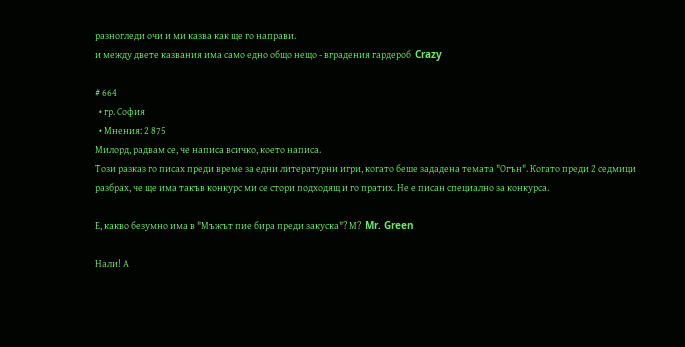разногледи очи и ми казва как ще го направи.
и между двете казвания има само едно общо нещо - вградения гардероб  Crazy

# 664
  • гр. София
  • Мнения: 2 875
Милорд, радвам се, че написа всичко, което написа.
Този разказ го писах преди време за едни литературни игри, когато беше зададена темата "Огън". Когато преди 2 седмици разбрах, че ще има такъв конкурс ми се стори подходящ и го пратих. Не е писан специално за конкурса.

Е, какво безумно има в "Мъжът пие бира преди закуска"? М?  Mr. Green

Нали! А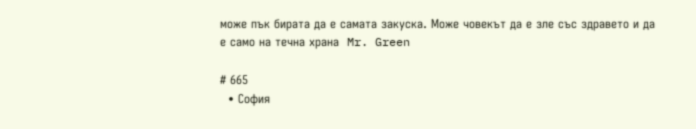може пък бирата да е самата закуска. Може човекът да е зле със здравето и да е само на течна храна  Mr. Green

# 665
  • София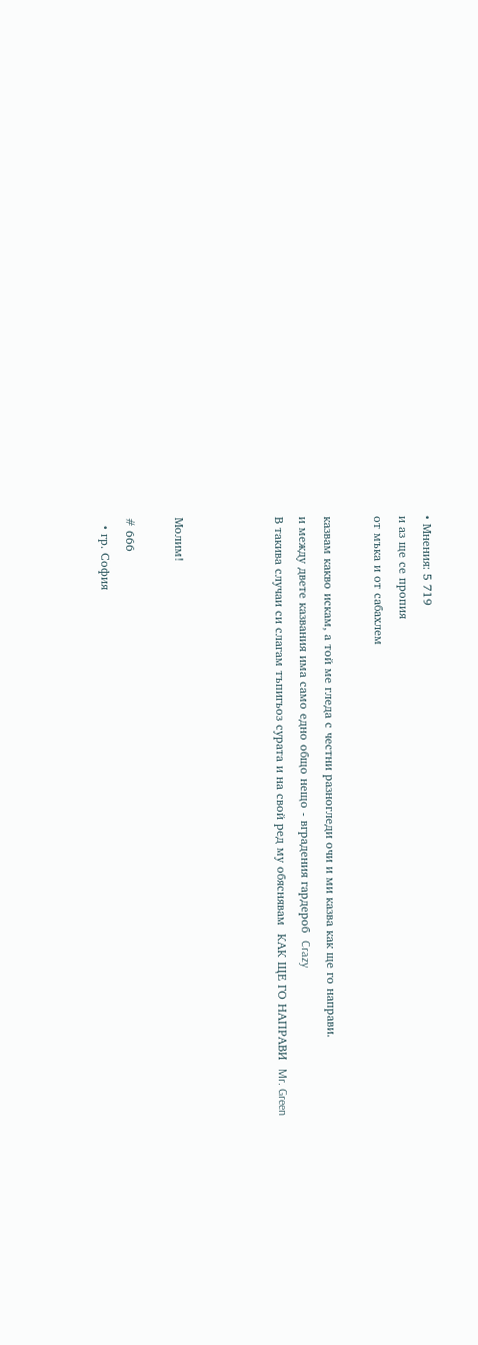• Мнения: 5 719
и аз ще се пропия
от мъка и от сабахлем

казвам какво искам, а той ме гледа с честни разногледи очи и ми казва как ще го направи.
и между двете казвания има само едно общо нещо - вградения гардероб  Crazy
В такива случаи си слагам тъпигьоз сурата и на свой ред му обяснявам  КАК ЩЕ ГО НАПРАВИ  Mr. Green



Молим!

# 666
  • гр. София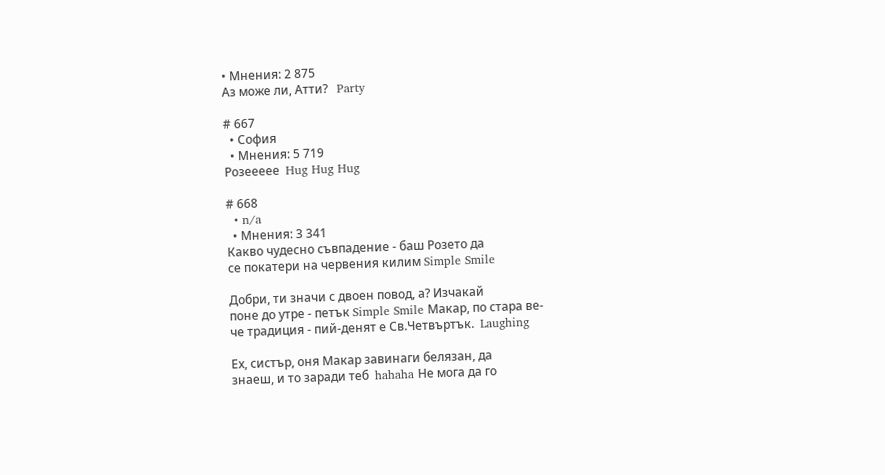• Мнения: 2 875
Аз може ли, Атти?   Party

# 667
  • София
  • Мнения: 5 719
Розеееее  Hug Hug Hug

# 668
  • n/a
  • Мнения: 3 341
Какво чудесно съвпадение - баш Розето да
се покатери на червения килим Simple Smile

Добри, ти значи с двоен повод, а? Изчакай
поне до утре - петък Simple Smile Макар, по стара ве-
че традиция - пий-денят е Св.Четвъртък.  Laughing

Ех, систър, оня Макар завинаги белязан, да
знаеш, и то заради теб  hahaha Не мога да го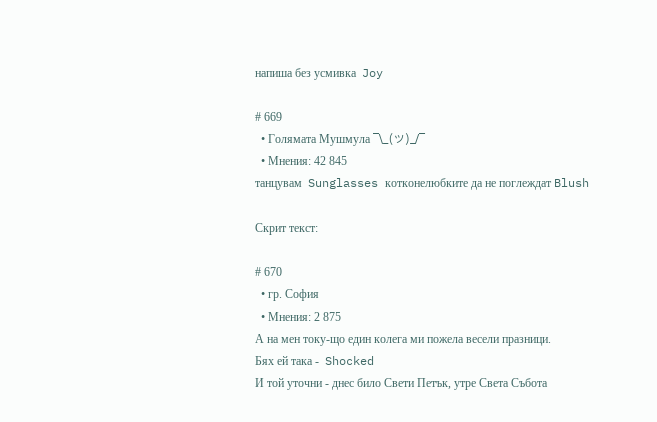напиша без усмивка  Joy

# 669
  • Голямата Мушмула ¯\_(ツ)_/¯
  • Мнения: 42 845
танцувам  Sunglasses котконелюбките да не поглеждат Blush

Скрит текст:

# 670
  • гр. София
  • Мнения: 2 875
А на мен току-що един колега ми пожела весели празници.
Бях ей така -  Shocked
И той уточни - днес било Свети Петък, утре Света Събота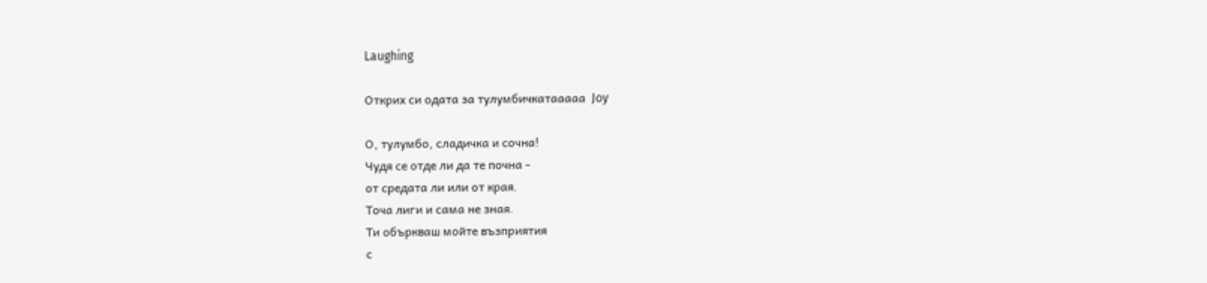Laughing

Открих си одата за тулумбичкатааааа  Joy

О, тулумбо, сладичка и сочна!
Чудя се отде ли да те почна -
от средата ли или от края.
Точа лиги и сама не зная.
Ти объркваш мойте възприятия
с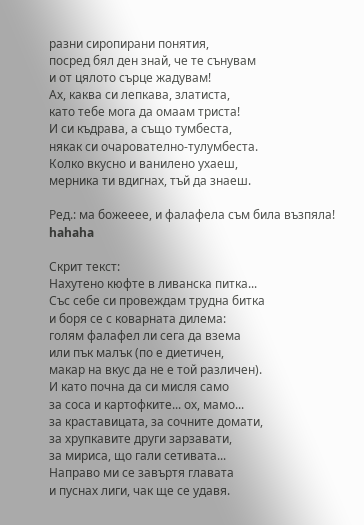разни сиропирани понятия,
посред бял ден знай, че те сънувам
и от цялото сърце жадувам!
Ах, каква си лепкава, златиста,
като тебе мога да омаам триста!
И си къдрава, а също тумбеста,
някак си очарователно-тулумбеста.
Колко вкусно и ванилено ухаеш,
мерника ти вдигнах, тъй да знаеш.

Ред.: ма божееее, и фалафела съм била възпяла!  hahaha

Скрит текст:
Нахутено кюфте в ливанска питка...
Със себе си провеждам трудна битка
и боря се с коварната дилема:
голям фалафел ли сега да взема
или пък малък (по е диетичен,
макар на вкус да не е той различен).
И като почна да си мисля само
за соса и картофките... ох, мамо...
за краставицата, за сочните домати,
за хрупкавите други зарзавати,
за мириса, що гали сетивата...
Направо ми се завъртя главата
и пуснах лиги, чак ще се удавя.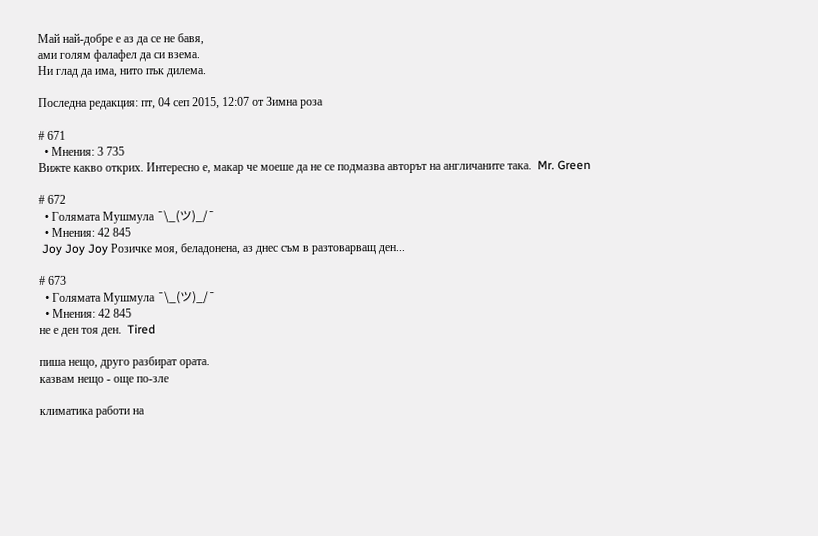Май най-добре е аз да се не бавя,
ами голям фалафел да си взема.
Ни глад да има, нито пък дилема.

Последна редакция: пт, 04 сеп 2015, 12:07 от Зимна роза

# 671
  • Мнения: 3 735
Вижте какво открих. Интересно е, макар че моеше да не се подмазва авторът на англичаните така.  Mr. Green

# 672
  • Голямата Мушмула ¯\_(ツ)_/¯
  • Мнения: 42 845
 Joy Joy Joy Розичке моя, беладонена, аз днес съм в разтоварващ ден...

# 673
  • Голямата Мушмула ¯\_(ツ)_/¯
  • Мнения: 42 845
не е ден тоя ден.  Tired

пиша нещо, друго разбират ората.
казвам нещо - още по-зле

климатика работи на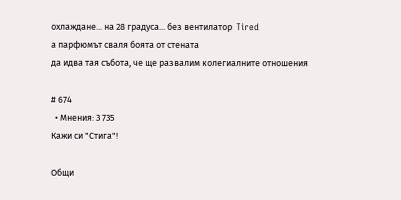охлаждане... на 28 градуса... без вентилатор  Tired
а парфюмът сваля боята от стената
да идва тая събота, че ще развалим колегиалните отношения

# 674
  • Мнения: 3 735
Кажи си "Стига"!

Общи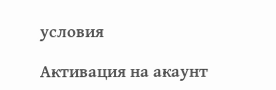условия

Активация на акаунт